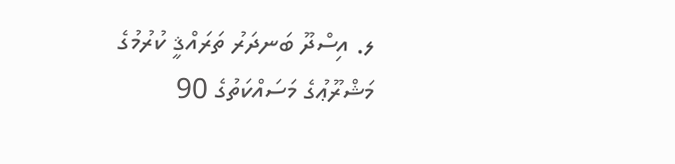ލ. އިސްދޫ ބަނދަރު ތަރައްޤީ ކުރުމުގެ މަޝްރޫޢުގެ މަސައްކަތުގެ 90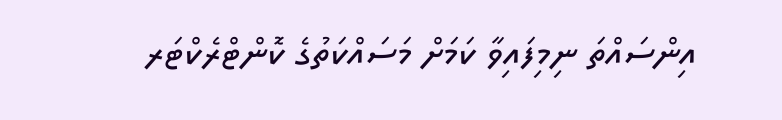އިންސައްތަ ނިމިފައިވާ ކަމަށް މަސައްކަތުގެ ކޮންޓްރެކްޓަރ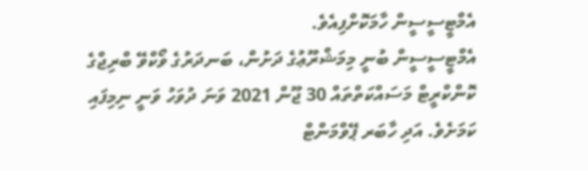އެމްޓީސީސީން ހާމަކޮށްފިއެވެ.
އެމްޓީސީސީން ބުނީ މިމަޝްރޫޢުގެ ދަށުން، ބަނދަރުގެ ވޯކްވޭ ބްރިޖްގެ ކޮންކްރީޓް މަސައްކަތްތައް 30 ޖޫން 2021 ވަނަ ދުވަހު ވަނީ ނިމިފައި ކަމަށެވެ. އަދި ހާބަރ ޕޭވްމަންޓް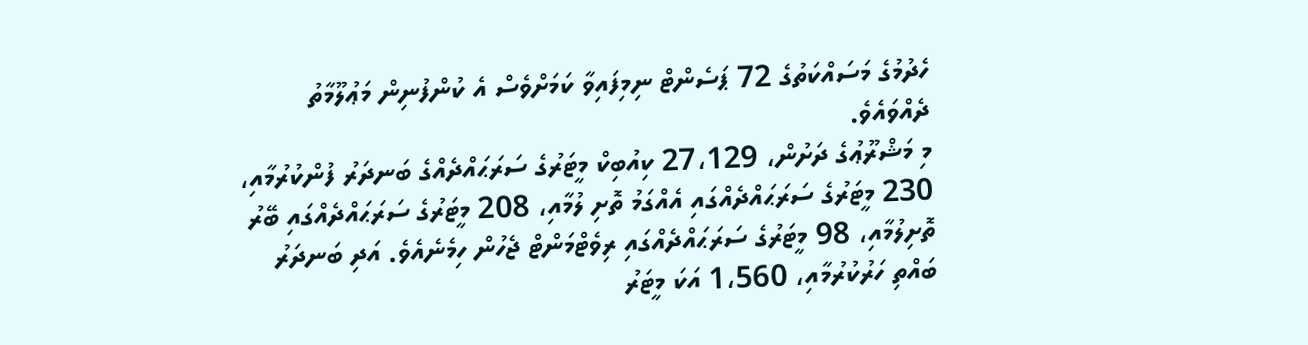ހެދުމުގެ މަސައްކަތުގެ 72 ޕަސެންޓް ނިމިފައިވާ ކަމަށްވެސް އެ ކުންފުނިން މަޢުލޫމާތު ދެއްވައެވެ.
މި މަޝްރޫޢުގެ ދަށުން، 27،129 ކިއުބިކް މީޓަރުގެ ސަރަޙައްދެއްގެ ބަނދަރު ފުންކުރުމާއި، 230 މީޓަރުގެ ސަރަޙައްދެއްގައި އެއްގަމު ތޮށި ލުމާއި، 208 މީޓަރުގެ ސަރަޙައްދެއްގައި ބޭރު ތޮށިލުމާއި، 98 މީޓަރުގެ ސަރަޙައްދެއްގައި ރިވެޓްމަންޓް ޖެހުން ހިމެނެއެވެ. އަދި ބަނދަރު ބައްތި ހަރުކުރުމާއި، 1،560 އަކަ މީޓަރު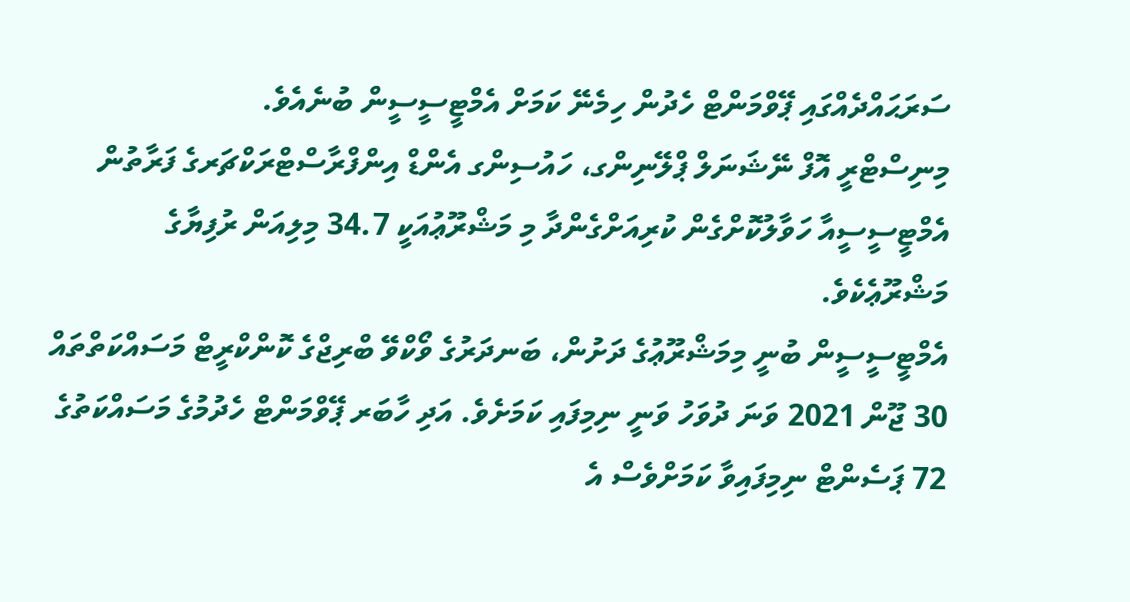ސަރަޙައްދެއްގައި ޕޭވްމަންޓް ހެދުން ހިމެނޭ ކަމަށް އެމްޓީސީސީން ބުނެއެވެ.
މިނިސްޓްރީ އޮފް ނޭޝަނަލް ޕްލޭނިންގ، ހައުސިންގ އެންޑް އިންފްރާސްޓްރަކްޗަރގެ ފަރާތުން އެމްޓީސީސީއާ ހަވާލުކޮށްގެން ކުރިއަށްގެންދާ މި މަޝްރޫޢުއަކީ 34.7 މިލިއަން ރުފިޔާގެ މަޝްރޫޢެކެވެ.
އެމްޓީސީސީން ބުނީ މިމަޝްރޫޢުގެ ދަށުން، ބަނދަރުގެ ވޯކްވޭ ބްރިޖްގެ ކޮންކްރީޓް މަސައްކަތްތައް 30 ޖޫން 2021 ވަނަ ދުވަހު ވަނީ ނިމިފައި ކަމަށެވެ. އަދި ހާބަރ ޕޭވްމަންޓް ހެދުމުގެ މަސައްކަތުގެ 72 ޕަސެންޓް ނިމިފައިވާ ކަމަށްވެސް އެ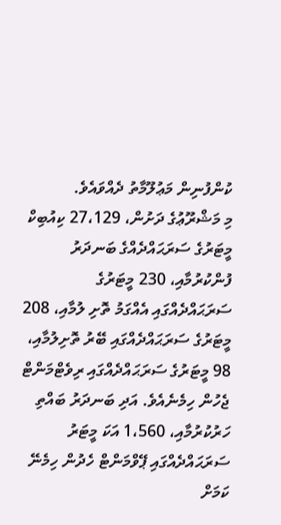ކުންފުނިން މަޢުލޫމާތު ދެއްވައެވެ.
މި މަޝްރޫޢުގެ ދަށުން، 27،129 ކިއުބިކް މީޓަރުގެ ސަރަޙައްދެއްގެ ބަނދަރު ފުންކުރުމާއި، 230 މީޓަރުގެ ސަރަޙައްދެއްގައި އެއްގަމު ތޮށި ލުމާއި، 208 މީޓަރުގެ ސަރަޙައްދެއްގައި ބޭރު ތޮށިލުމާއި، 98 މީޓަރުގެ ސަރަޙައްދެއްގައި ރިވެޓްމަންޓް ޖެހުން ހިމެނެއެވެ. އަދި ބަނދަރު ބައްތި ހަރުކުރުމާއި، 1،560 އަކަ މީޓަރު ސަރަޙައްދެއްގައި ޕޭވްމަންޓް ހެދުން ހިމެނޭ ކަމަށް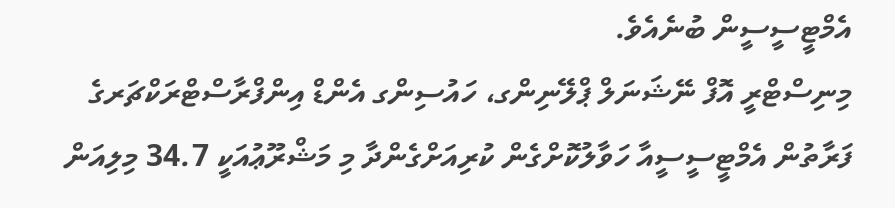އެމްޓީސީސީން ބުނެއެވެ.
މިނިސްޓްރީ އޮފް ނޭޝަނަލް ޕްލޭނިންގ، ހައުސިންގ އެންޑް އިންފްރާސްޓްރަކްޗަރގެ ފަރާތުން އެމްޓީސީސީއާ ހަވާލުކޮށްގެން ކުރިއަށްގެންދާ މި މަޝްރޫޢުއަކީ 34.7 މިލިއަން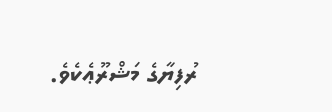ރުފިޔާގެ މަޝްރޫޢެކެވެ.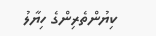ކިޔުންތެރިންގެ ހިޔާލު